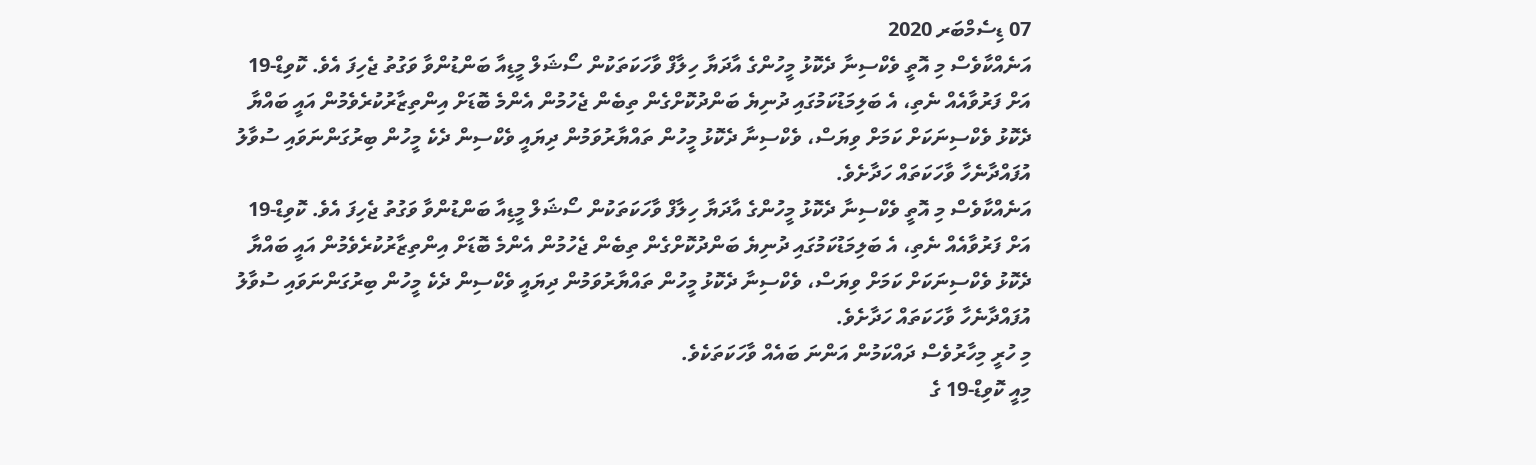07 ޑިސެމްބަރ 2020
އަނެއްކާވެސް މި އޮތީ ވެކްސިނާ ދެކޮޅު މީހުންގެ އާދަޔާ ހިލާފް ވާހަކަތަކުން ސޯޝަލް މީޑިއާ ބަންޑުންވާ ވަގުތު ޖެހިފަ އެވެ. ކޮވިޑް-19 އަށް ފަރުވާއެއް ނެތި، އެ ބަލިމަޑުކަމުގައި ދުނިޔެ ބަންދުކޮށްގެން ތިބެން ޖެހުމުން އެންމެ ބޮޑަށް އިންތިޒާރުކުރެވެމުން އައީ ބައްޔާ ދެކޮޅު ވެކްސިނަކަށް ކަމަށް ވިޔަސް، ވެކްސިނާ ދެކޮޅު މީހުން ތައްޔާރުވަމުން ދިޔައީ ވެކްސިން ދެކެ މީހުން ބިރުގަންނަވައި ސުވާލު އުފައްދާނެހާ ވާހަކަތައް ހަދާށެވެ.
އަނެއްކާވެސް މި އޮތީ ވެކްސިނާ ދެކޮޅު މީހުންގެ އާދަޔާ ހިލާފް ވާހަކަތަކުން ސޯޝަލް މީޑިއާ ބަންޑުންވާ ވަގުތު ޖެހިފަ އެވެ. ކޮވިޑް-19 އަށް ފަރުވާއެއް ނެތި، އެ ބަލިމަޑުކަމުގައި ދުނިޔެ ބަންދުކޮށްގެން ތިބެން ޖެހުމުން އެންމެ ބޮޑަށް އިންތިޒާރުކުރެވެމުން އައީ ބައްޔާ ދެކޮޅު ވެކްސިނަކަށް ކަމަށް ވިޔަސް، ވެކްސިނާ ދެކޮޅު މީހުން ތައްޔާރުވަމުން ދިޔައީ ވެކްސިން ދެކެ މީހުން ބިރުގަންނަވައި ސުވާލު އުފައްދާނެހާ ވާހަކަތައް ހަދާށެވެ.
މި ހުރީ މިހާރުވެސް ދައްކަމުން އަންނަ ބައެއް ވާހަކަތަކެވެ.
މިއީ ކޮވިޑް-19 ގެ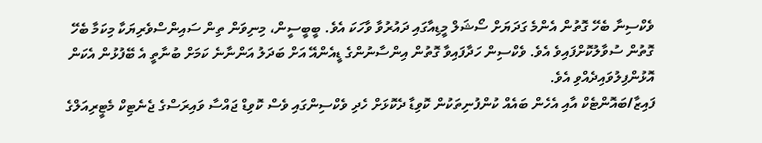ވެކްސިނާ ބެހޭ ގޮތުން އެންމެ ގަދަޔަށް ސޯޝަލް މީޑިއާގައި ދައުރުވާ ވާހަކަ އެވެ. ބީބީސީން، މިނިވަން ތިން ސައިންސްވެރިޔަކާ މިކަމާ ބެހޭ ގޮތުން ސުވާލުކޮށްފައިވެ އެވެ. ވެކްސިން ހަދާފައިވާ ގޮތުން އިންސާނުންގެ ޑީއެންއޭ އަށް ބަދަލު އަންނާނެ ކަމަށް ބުނާތީ އެ ބޭފުޅުން އެކަން އޮޅުންފިލުވައިދެއްވި އެވެ.
ފައިޒާ/ބައޮންޓެކް އާއި އެހެން ބައެއް ކުންފުނިތަކުން ކޮވިޑާ ދެކޮޅަށް ހެދި ވެކްސިންގައި ވެސް ކޮވިޑް ޖައްސާ ވައިރަސްގެ ޖެނެޓިކް މެޓީރިއަލްގެ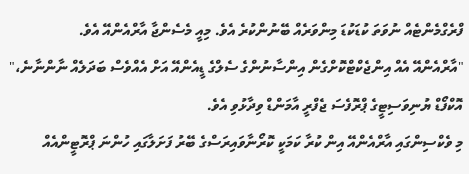ފްރެގްމެންޓެއް ނުވަތަ ކުޑަކުޑަ މިންވަރެއް ބޭނުންކުރެ އެވެ. މިއީ މެސެންޖާ އާރްއެންއޭ އެވެ.
"އާރްއެންއޭ އެއް އިންޖެކްޓްކޮށްގެން އިންސާނުންގެ ސެލްގެ ޑީއެންއޭ އަށް އެއްވެސް ބަދަލެއް ނާންނާނެ،" އޮކްފޯޑް ޔުނިވަސިޓީގެ ޕްރޮފެސަ ޖެފްރީ އާމަންޑް ވިދާޅުވި އެވެ.
މި ވެކްސިންގައި އާރްއެންއޭ އިން ކުރާ ކަމަކީ ކޮރޯނާވައިރަސްގެ ބޭރު ފަށަލާގައި ހުންނަ ޕްރޮޓީންއެއް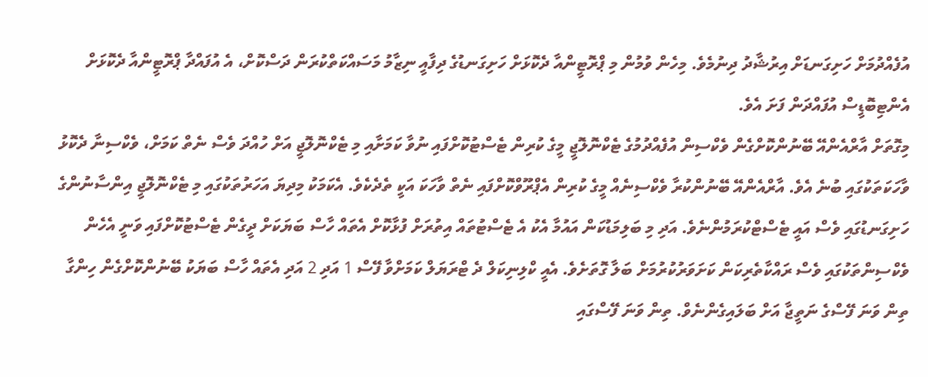އުފެއްދުމަށް ހަށިގަނޑަށް އިރުޝާދު ދިނުމެވެ. މިހެން ވުމުން މި ޕްރޮޓީންއާ ދެކޮޅަށް ހަށިގަނޑުގެ ދިފާއީ ނިޒާމު މަސައްކަތްކުރަން ދަސްކޮށް، އެ އުފައްދާ ޕްރޮޓީންއާ ދެކޮޅަށް އެންޓިބޮޑީސް އުފައްދަން ފަށަ އެވެ.
މިގޮތަށް އާރްއެންއޭ ބޭނުންކޮށްގެން ވެކްސިން އުފެއްދުމުގެ ޓެކްނޮލޮޖީ މީގެ ކުރިން ޓެސްޓުކޮށްފައި ނުވާ ކަމަށާއި މި ޓެކްނޮލޮޖީ އަށް ހުއްދަ ވެސް ނެތް ކަމަށް، ވެކްސިނާ ދެކޮޅު ވާހަކަތަކުގައި ބުނެ އެވެ. އާރްއެންއޭ ބޭނުންކުރާ ވެކްސިނެއް މީގެ ކުރިން އެޕްރޫވްކޮށްފައި ނެތް ވާހަކަ އަކީ ތެދެކެވެ. އެކަމަކު މިދިޔަ އަހަރުތަކުގައި މި ޓެކްނޮލޮޖީ އިންސާނުންގެ ހަށިގަނޑުގައި ވެސް އައީ ޓެސްޓްކުރަމުންނެވެ. އަދި މި ބަލިމަޑުކަން އައުމާ އެކު އެ ޓެސްޓުތައް އިތުރަށް ފުޅާކޮށް އެތައް ހާސް ބަޔަކަށް ދީގެން ޓެސްޓުކޮށްފައި ވަނީ އެހެން ވެކްސިންތަކުގައި ވެސް ރައްކާތެރިކަން ކަށަވަރުކުރުމަށް ބަލާ ގޮތަށެވެ. އެއީ ކްލިނިކަލް ދެ ޓްރަޔަލް ކަމަށްވާ ފޭސް 1 އަދި 2 އަދި އެތައް ހާސް ބަޔަކު ބޭނުންކޮށްގެން ހިންގާ ތިން ވަނަ ފޭސްގެ ނަތީޖާ އަށް ބަލައިގެންނެވް. ތިން ވަނަ ފޭސްގައި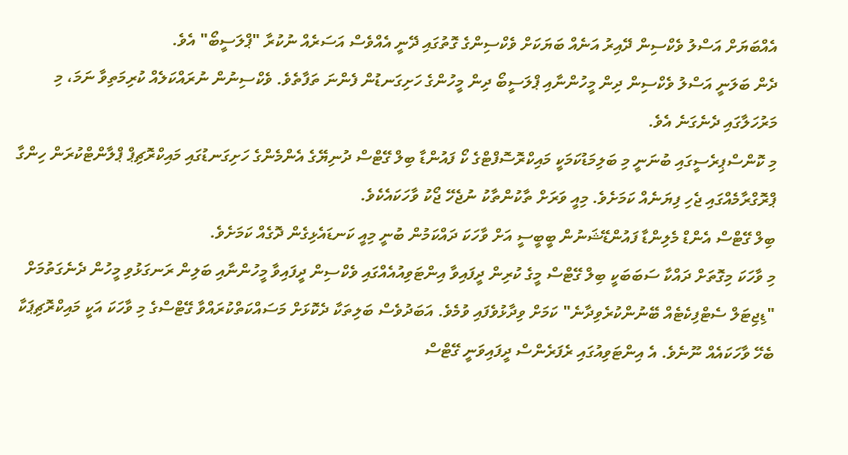އެއްބަޔަށް އަސްލު ވެކްސިން ދޭއިރު އަނެއް ބަޔަކަށް ވެކްސިންގެ ގޮތުގައި ދޭނީ އެއްވެސް އަސަރެއް ނުކުރާ "ޕްލަސީބޯ" އެވެ.
ދެން ބަލަނީ އަސްލު ވެކްސިން ދިން މީހުންނާއި ޕްލަސީބޯ ދިން މީހުންގެ ހަށިގަނޑުން ފެންނަ ތަފާތެވެ. ވެކްސިނުން ނުރައްކަލެއް ކުރިމަތިވާ ނަމަ، މި މަރުހަލާގައި ދެނެގަނެ އެވެ.
މި ކޮންސްޕިރެސީގައި ބުނަނީ މި ބަލިމަޑުކަމަކީ މައިކްރޮސޮފްޓްގެ ކޯ ފައުންޑާ ބިލް ގޭޓްސް ދުނިޔޭގެ އެންމެންގެ ހަށިގަނޑުގައި މައިކްރޮޗިޕް ޕްލާންޓްކުރަން ހިންގާ ޕްރޮގްރާމެއްގައި ޖެހި ފިޔަނެއް ކަމަށެވެ. މިއީ ވަރަށް ތާކުންތާކު ނުޖެހޭ ޖޯކު ވާހަކައެކެވެ.
ބިލް ގޭޓްސް އެންޑް މެލިންޑާ ފައުންޑޭޝަނުން ބީބީސީ އަށް ވާހަކަ ދައްކަމުން ބުނީ މިއީ ކަނޑައެޅިގެން ދޮގެއް ކަމަށެވެ.
މި ވާހަކަ މިގޮތަށް ދައްކާ ސަބަބަކީ ބިލް ގޭޓްސް މީގެ ކުރިން ދީފައިވާ އިންޓަވިއުއެއްގައި ވެކްސިން ދީފައިވާ މީހުންނާއި ބަލިން ރަނގަޅުވި މީހުން ދެނެގަތުމަށް "ޑިޖިޓަލް ސެޓްފިކެޓެއް ބޭނުންކުރެވިދާނެ" ކަމަށް ވިދާޅުވެފައި ވުމެވެ. އަބަދުވެސް ބަލިތަކާ ދެކޮޅަށް މަސައްކަތްކުރައްވާ ގޭޓްސްގެ މި ވާހަކަ އަކީ މައިކްރޮޗިޕަކާ ބެހޭ ވާހަކައެއް ނޫނެވެ. އެ އިންޓަވިއުގައި ރެފަރެންސް ދީފައިވަނީ ގޭޓްސް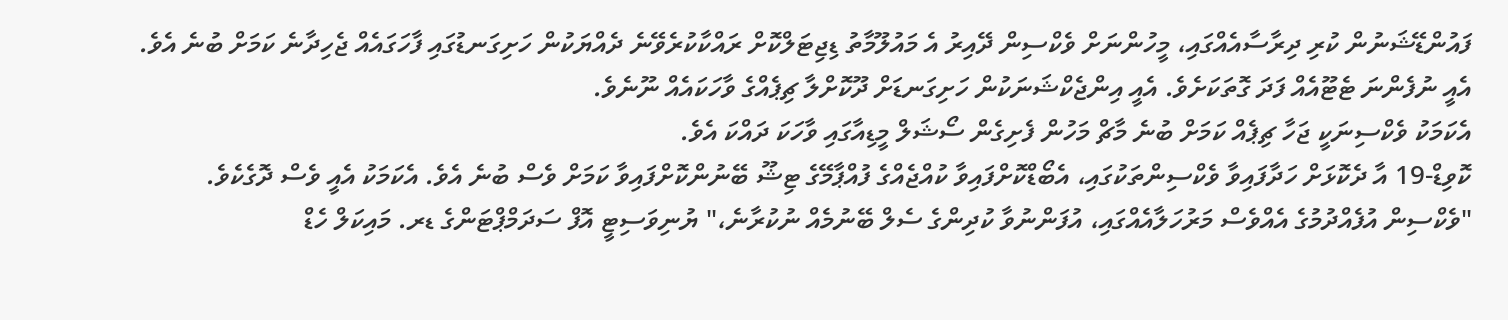ފައުންޑޭޝަނުން ކުރި ދިރާސާއެއްގައި، މީހުންނަށް ވެކްސިން ދޭއިރު އެ މައުލޫމާތު ޑިޖިޓަލްކޮށް ރައްކާކުރެވޭނެ ދެއްޔަކުން ހަށިގަނޑުގައި ފާހަގައެއް ޖެހިދާނެ ކަމަށް ބުނެ އެވެ. އެއީ ނުފެންނަ ޓެޓޫއެއް ފަދަ ގޮތަކަށެވެ. އެއީ އިންޖެކްޝަނަކުން ހަށިގަނޑަށް ދޫކޮށްލާ ޗިޕެއްގެ ވާހަކައެއް ނޫނެވެ.
އެކަމަކު ވެކްސިނަކީ ޖަހާ ޗިޕެއް ކަމަށް ބުނެ މާޗް މަހުން ފެށިގެން ސޯޝަލް މީޑިއާގައި ވާހަކަ ދައްކަ އެވެ.
ކޮވިޑް-19 އާ ދެކޮޅަށް ހަދާފައިވާ ވެކްސިންތަކުގައި، އެބޯޑްކޮށްފައިވާ ކުއްޖެއްގެ ފުއްޕާމޭގެ ޓިޝޫ ބޭނުންކޮށްފައިވާ ކަމަށް ވެސް ބުނެ އެވެ. އެކަމަކު އެއީ ވެސް ދޮގެކެވެ.
"ވެކްސިން އުފެއްދުމުގެ އެއްވެސް މަރުހަލާއެއްގައި، އުފަންނުވާ ކުދިންގެ ސެލް ބޭނުމެއް ނުކުރާނެ،" ޔުނިވަސިޓީ އޮފް ސަދަމްޕްޓަންގެ ޑރ. މައިކަލް ހެޑް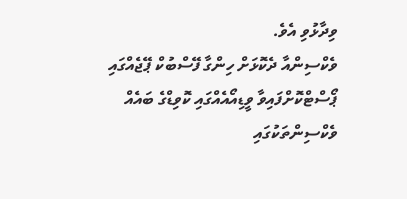ވިދާޅުވި އެވެ.
ވެކްސިންއާ ދެކޮޅަށް ހިންގާ ފޭސްބުކް ޕޭޖެއްގައި ޕޯސްޓްކޮށްފައިވާ ވީޑިއޯއެއްގައި ކޮވިޑްގެ ބައެއް ވެކްސިންތަކުގައި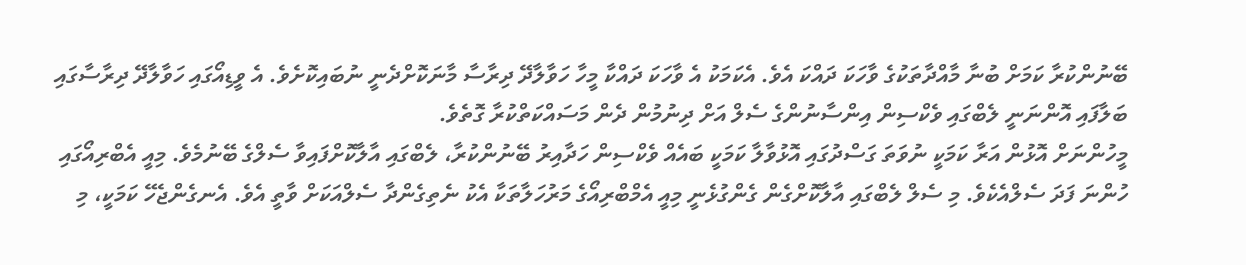ބޭނުންކުރާ ކަމަށް ބުނާ މާއްދާތަކުގެ ވާހަކަ ދައްކަ އެވެ. އެކަމަކު އެ ވާހަކަ ދައްކާ މީހާ ހަވާލާދޭ ދިރާސާ މާނަކޮށްދެނީ ނުބައިކޮށެވެ. އެ ވީޑިއޯގައި ހަވާލާދޭ ދިރާސާގައި ބަލާފައި އޮންނަނީ ލެބްގައި ވެކްސިން އިންސާނުންގެ ސެލް އަށް ދިނުމުން ދެން މަސައްކަތްކުރާ ގޮތެވެ.
މީހުންނަށް އޮޅުން އަރާ ކަމަކީ ނުވަތަ ގަސްދުގައި އޮޅުވާލާ ކަމަކީ ބައެއް ވެކްސިން ހަދާއިރު ބޭނުންކުރާ، ލެބްގައި އާލާކޮށްފައިވާ ސެލްގެ ބޭނުމެވެ. މިއީ އެބްރިއޯގައި ހުންނަ ފަދަ ސެލްއެކެވެ. މި ސެލް ލެބްގައި އާލާކޮށްގެން ގެންގުޅެނީ މިއީ އެމްބްރިއޯގެ މަރުހަލާތަކާ އެކު ނެތިގެންދާ ސެލްއަކަށް ވާތީ އެވެ. އެނގެންޖެހޭ ކަމަކީ، މި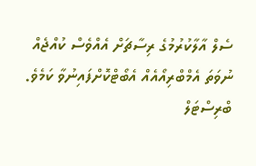ސެލް އާލާކުރުމުގެ ރިސާޗަށް އެއްވެސް ކުއްޖެއް ނުވަތަ އެމްބްރިއޯއެއް އެބޯޓްކޮށްފައިނުވާ ކަމެވެ.
ބްރިސްޓަލް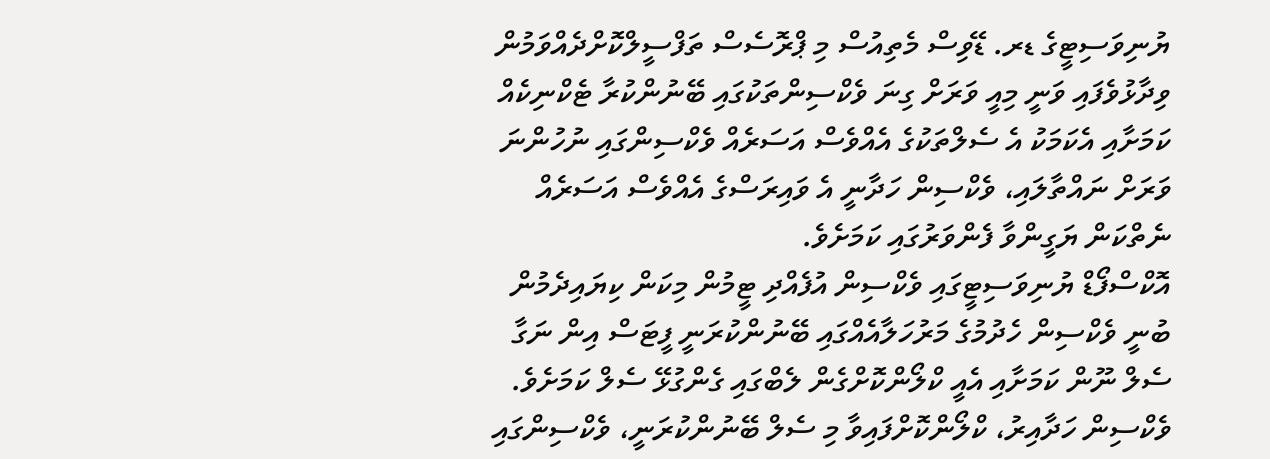ޔުނިވަސިޓީގެ ޑރ. ޑޭވިސް މެތިއުސް މި ޕްރޮސެސް ތަފްސީލްކޮށްދެއްވަމުން ވިދާޅުވެފައި ވަނީ މިއީ ވަރަށް ގިނަ ވެކްސިންތަކުގައި ބޭނުންކުރާ ޓެކްނިކެއް ކަމަށާއި އެކަމަކު އެ ސެލްތަކުގެ އެއްވެސް އަސަރެއް ވެކްސިންގައި ނުހުންނަ ވަރަށް ނައްތާލައި، ވެކްސިން ހަދާނީ އެ ވައިރަސްގެ އެއްވެސް އަސަރެއް ނެތްކަން ޔަގީންވާ ފެންވަރުގައި ކަމަށެވެ.
އޮކްސްފޯޑް ޔުނިވަސިޓީގައި ވެކްސިން އުފެއްދި ޓީމުން މިކަން ކިޔައިދެމުން ބުނީ ވެކްސިން ހެދުމުގެ މަރުހަލާއެއްގައި ބޭނުންކުރަނީ ފީޓަސް އިން ނަގާ ސެލް ނޫން ކަމަށާއި އެއީ ކްލޯންކޮށްގެން ލެބްގައި ގެންގުޅޭ ސެލް ކަމަށެވެ. ވެކްސިން ހަދާއިރު، ކްލޯންކޮށްފައިވާ މި ސެލް ބޭނުންކުރަނީ، ވެކްސިންގައި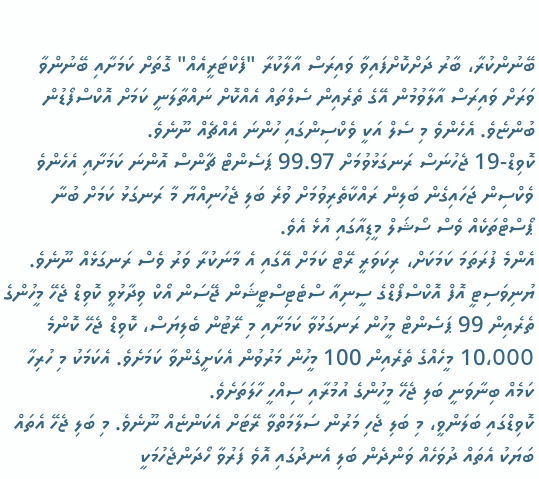ބޭނުންކުރާ، ބާރު ދަށްކޮށްފައިވާ ވައިރަސް އާލާކުރާ "ފެކްޓަރީއެއް" ގޮތަށް ކަމަށާއި ބޭނުންވާ ވަރަށް ވައިރަސް އާލާވުމުން އޭގެ ތެރެއިން ސެލްތައް އެއްކޮށް ނައްތާލަނީ ކަމަށް އޮކްސްފޯޑުން ބުންޏެވެ. އެހެންވެ މި ސެލް އަކީ ވެކްސިންގައި ހުންނަ އެއްޗެއް ނޫނެވެ.
ކޮވިޑް-19 ޖެހުނަސް ރަނގަޅުވުމަށް 99.97 ޕަސެންޓް ޗާންސް އޮންނަ ކަމަށާއި އެހެންވެ ވެކްސިން ޖަހައިގެން ބަލިން ރައްކާތެރިވުމަށް ވުރެ ބަލި ޖެހުނިއްޔާ މާ ރަނގަޅު ކަމަށް ބުނާ ޕޯސްޓްތަކެއް ވެސް ސޯޝަލް މީޑިއާގައި އުޅެ އެވެ.
އެންމެ ފުރަތަމަ ކަމަކަށް، ރިކަވަރީ ރޭޓް ކަމަށް އޭގައި އެ މާނަކުރާ ވަރު ވެސް ރަނގަޅެއް ނޫނެވެ.
ޔުނިވަސިޓީ އޮފް އޮކްސްފޯޑްގެ ސީނިއާ ސްޓެޓިސްޓީޝަން ޖޭސަން އޯކް ވިދާޅުވީ ކޮވިޑް ޖެހޭ މީހުންގެ ތެރެއިން 99 ޕަސެންޓް މީހުން ރަނގަޅުވާ ކަމަށާއި މި ރޭޓުން ބެލިޔަސް، ކޮވިޑް ޖެހޭ ކޮންމެ 10،000 މީހެއްގެ ތެރެއިން 100 މީހުން މަރުވުން އެކަށީގެންވާ ކަމަށެވެ. އެކަމަކު މި ހުރިހާ ކަމެއް ބިނާވަނީ ބަލި ޖެހޭ މީހުންގެ އުމުރާއި ސިއްހީ ހާލަތަށެވެ.
ކޮވިޑްގައި ބަލަންވީ، މި ބަލި ޖެހި މަރުން ސަލާމަތްވާ ރޭޓަށް އެކަންޏެއް ނޫނެވެ. މި ބަލި ޖެހޭ އެތައް ބަޔަކު އެތައް ދުވަހެއް ވަންދެން ބަލި އެނދުގައި އޮވެ ފަރުވާ ހޯދަންޖެހުމަކީ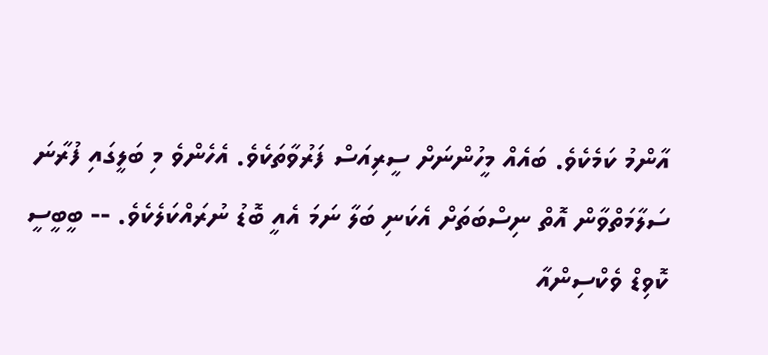އާންމު ކަމެކެވެ. ބައެއް މީހުންނަށް ސީރިއަސް ފަރުވާތަކެވެ. އެހެންވެ މި ބަލީގައި ފުރާނަ ސަލާމަތްވާން އޮތް ނިސްބަތަށް އެކަނި ބަލާ ނަމަ އެއީ ބޮޑު ނުރައްކަލެކެވެ. -- ބީބީސީ
ކޮވިޑް ވެކްސިންއާ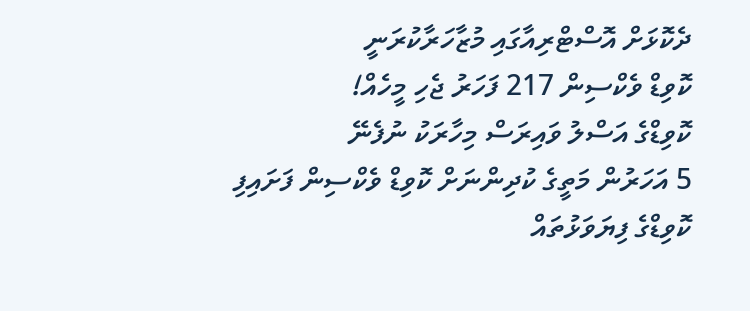ދެކޮޅަށް އޮސްޓްރިއާގައި މުޒާހަރާކުރަނީ
ކޮވިޑް ވެކްސިން 217 ފަހަރު ޖެހި މީހެއް!
ކޮވިޑްގެ އަސްލު ވައިރަސް މިހާރަކު ނުފެނޭ
5 އަހަރުން މަތީގެ ކުދިންނަށް ކޮވިޑް ވެކްސިން ފަށައިފި
ކޮވިޑްގެ ފިޔަވަޅުތައް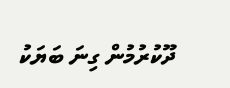ދޫކުރުމުން ގިނަ ބަޔަކު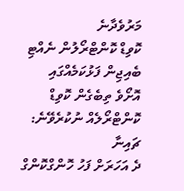މަރުވެދާނެ
ކޮވިޑް ކޮންޓްރޯލުން ނެއްޓި ބެއިޖިން ފަޅުކަމެއްގައި
އޮށޯވެ ތިބެގެން ކޮވިޑް ކޮންޓްރޯލެއް ނުކުރެވޭނެ: ޗައިނާ
ދެ އަހަރަށް ފަހު ހޮންގްކޮންގް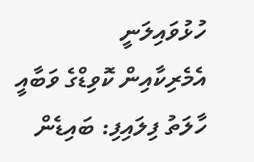ހުޅުވައިލަނީ
އެމެރިކާއިން ކޮވިޑްގެ ވަބާއީ ހާލަތު ފިލައިފި: ބައިޑެން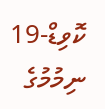ކޮވިޑް-19 ނިމުމުގެ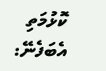ކޮޅުމަތި އެބަފެނޭ: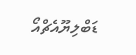ޑަބްލިޔޫއެޗްއޯ